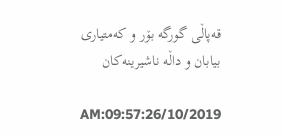قه‌پاڵی گورگه‌ بۆر و كه‌متیاری بیابان و داڵه‌ ناشیرینه‌كان

AM:09:57:26/10/2019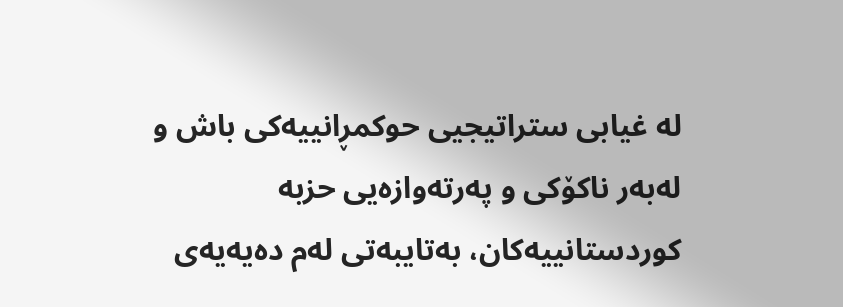له‌ غیابی ستراتیجیی حوكمڕانییه‌كی باش و له‌به‌ر ناكۆكی و په‌رته‌وازه‌یی حزبه‌ كوردستانییه‌كان، به‌تایبه‌تی له‌م ده‌یه‌یه‌ی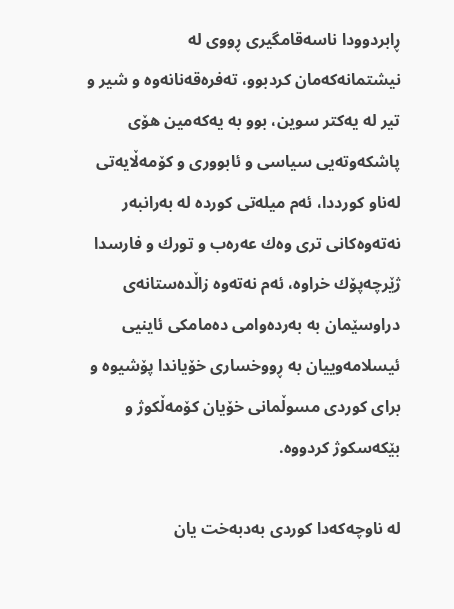ڕابردوودا ناسه‌قامگیری ڕووی له‌ نیشتمانه‌كه‌مان كردبوو، ته‌فره‌قه‌نانه‌وه‌ و شیر و تیر له‌ یه‌كتر سوین، بوو به‌ یه‌كه‌مین هۆی پاشكه‌وته‌یی سیاسی و ئابووری و كۆمه‌ڵایه‌تی له‌ناو كورددا، ئه‌م میله‌تی كورده‌ له‌ به‌رانبه‌ر نه‌ته‌وه‌كانی تری وه‌ك عه‌ره‌ب و تورك و فارسدا ژێرچه‌پۆك خراوه‌، ئه‌م نه‌ته‌وه‌ زاڵده‌ستانه‌ی دراوسێمان به‌ به‌رده‌وامی ده‌مامكی ئاینیی ئیسلامه‌وییان به‌ ڕووخساری خۆیاندا پۆشیوه‌ و برای كوردی مسوڵمانی خۆیان كۆمه‌ڵكوژ و بێكه‌سكوژ كردووه‌.

له‌ ناوچه‌كه‌دا كوردی به‌دبه‌خت یان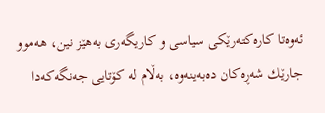ئه‌وه‌تا كاره‌كته‌رێكی سیاسی و كاریگه‌ری به‌هێز نین، هه‌موو جارێك شه‌ڕه‌كان ده‌به‌ینه‌وه‌، به‌ڵام له‌ كۆتایی جه‌نگه‌كه‌دا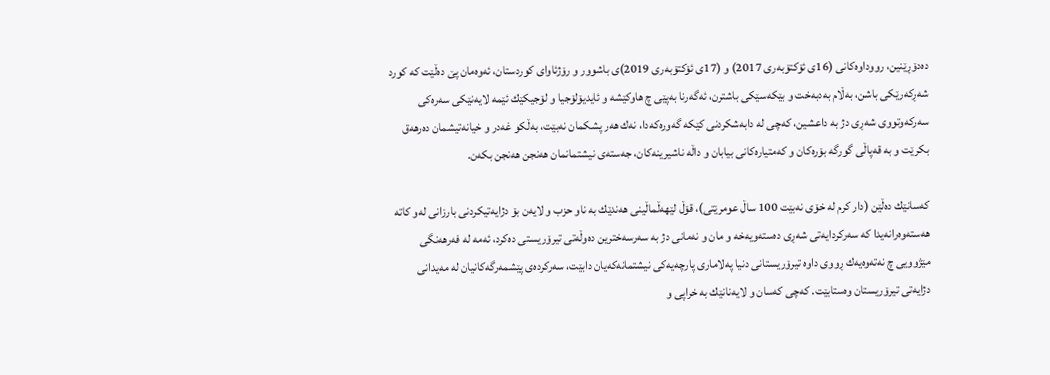ده‌دۆڕێنین، رووداوه‌كانی (16ی ئۆكتۆبه‌ری 2017) و (17ی ئۆكتۆبه‌ری 2019)ی باشوور و رۆژئاوای كوردستان، ئه‌وه‌مان پێ ده‌ڵێت كه‌ كورد شه‌ڕكه‌رێكی باشن، به‌ڵام به‌دبه‌خت و بێكه‌سێكی باشترن، ئه‌گه‌رنا به‌پێی چ هاوكێشه‌ و ئایدیۆلۆجیا و لۆجیكێك ئێمه‌ لایه‌نێكی سه‌ره‌كی سه‌ركه‌وتووی شه‌ڕی دژ به‌ داعشین، كه‌چی له‌ دابه‌شكردنی كێكه‌ گه‌وره‌كه‌دا، نه‌ك هه‌ر پشكمان نه‌بێت، به‌ڵكو غه‌در و خیانه‌تیشمان ده‌رهه‌ق بكرێت و به‌ قه‌پاڵی گورگه‌ بۆره‌كان و كه‌متیاره‌كانی بیابان و داڵه‌ ناشیرینه‌كان، جه‌سته‌ی نیشتمانمان هه‌نجن هه‌نجن بكه‌ن.

كه‌سانێك ده‌ڵێن (دار كرم له‌ خۆی نه‌بێت 100 ساڵ عومرێتی)، قۆڵ لێهه‌ڵماڵینی هه‌ندێك به‌ ناو حزب و لایه‌ن بۆ دژایه‌تیكردنی بارزانی له‌و كاته‌ هه‌سته‌وه‌رانه‌یدا كه‌ سه‌ركردایه‌تی شه‌ڕی ده‌سته‌ویه‌خه‌ و مان و نه‌مانی دژ به‌ سه‌رسه‌خترین ده‌وڵه‌تی تیرۆریستی ده‌كرد، ئه‌مه‌ له‌ فه‌رهه‌نگی مێژوویی چ نه‌ته‌وه‌یه‌ك ڕووی داوه‌ تیرۆریستانی دنیا په‌لاماری پارچه‌یه‌كی نیشتمانه‌كه‌یان دابێت، سه‌ركرده‌ی پێشمه‌رگه‌كانیان له‌ مه‌یدانی دژایه‌تی تیرۆریستان وه‌ستابێت. كه‌چی كه‌سان و لایه‌نانێك به‌ خراپی و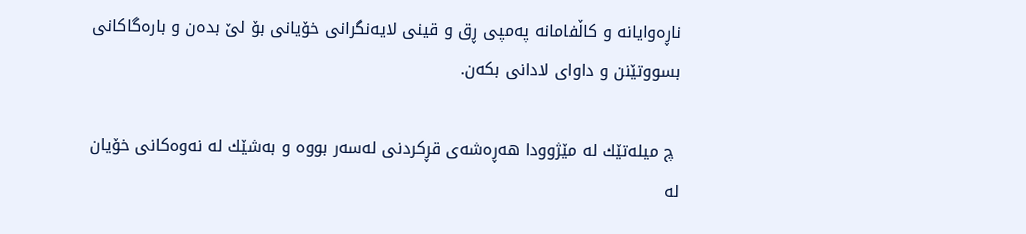ناڕه‌وایانه‌ و كاڵفامانه‌ په‌مپی ڕق و قینی لایه‌نگرانی خۆیانی بۆ لێ بده‌ن و باره‌گاكانی بسووتێنن و داوای لادانی بكه‌ن.

 چ میله‌تێك له‌ مێژوودا هه‌ڕه‌شه‌ی قڕكردنی له‌سه‌ر بووه‌ و به‌شێك له‌ نه‌وه‌كانی خۆیان له‌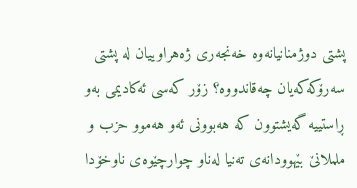پشتی دوژمنانیانه‌وه‌ خه‌نجه‌ری ژه‌هراوییان له‌ پشتی سه‌رۆكه‌كه‌یان چه‌قاندووه‌؟ زۆر كه‌سی ئه‌كادیمی به‌و ڕاستییه‌ گه‌یشتوون كه‌ هه‌بوونی ئه‌و هه‌موو حزب و ململانێ بێهوودانه‌ی ته‌نیا له‌ناو چوارچێوه‌ی ناوخۆدا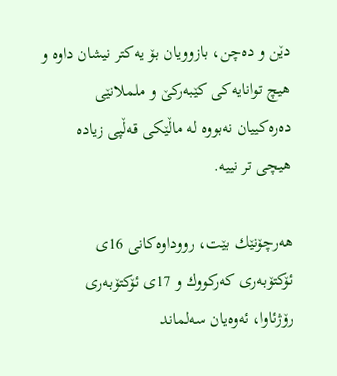دێن و ده‌چن، بازوویان بۆ یه‌كتر نیشان داوه‌ و هیچ توانایه‌كی كێبه‌ركێ و ململانێی ده‌ره‌كییان نه‌بووه‌ له‌ ماڵێكی قه‌ڵپی زیاده‌ هیچی تر نییه‌.

هه‌رچۆنێك بێت، رووداوه‌كانی 16ی ئۆكتۆبه‌ری كه‌ركووك و 17ی ئۆكتۆبه‌ری رۆژئاوا، ئه‌وه‌یان سه‌لماند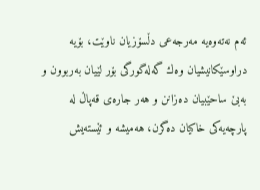ئه‌م نه‌ته‌وه‌یه‌ مه‌رجه‌عی دڵسۆزیان ناوێت، بۆیه‌ دراوسێكانیشیان وه‌ك گه‌له‌گورگی بۆر لێیان به‌ربوون و به‌بێ ساحێبیان ده‌زانن و هه‌ر جاره‌ی قه‌پاڵ له‌ پارچه‌یه‌كی خاكیان ده‌گرن، هه‌میشه‌ و ئێسته‌یش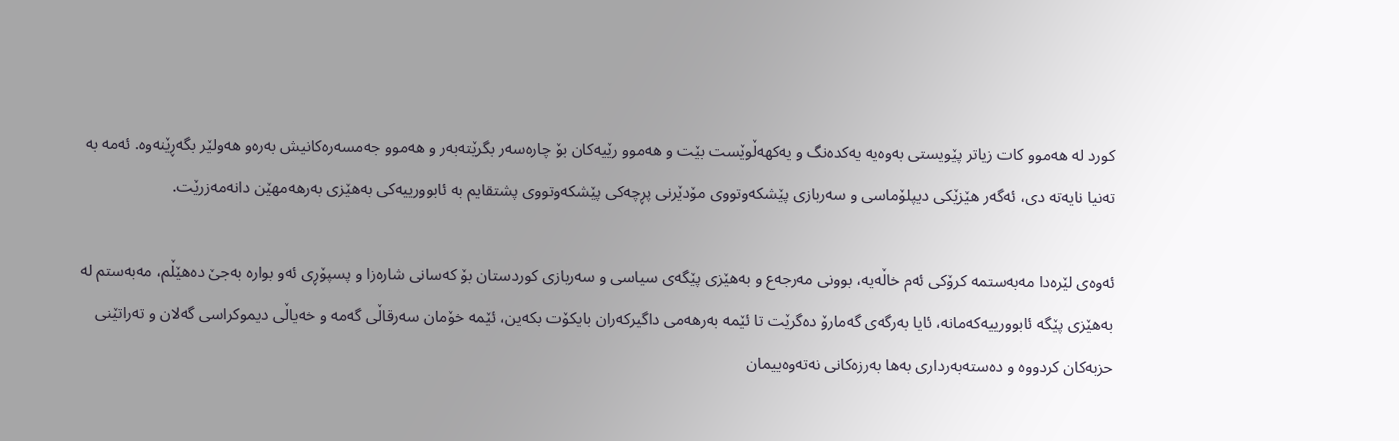كورد له‌ هه‌موو كات زیاتر پێویستی به‌وه‌یه‌ یه‌كده‌نگ و یه‌كهه‌ڵوێست بێت و هه‌موو رێیه‌كان بۆ چاره‌سه‌ر بگرێته‌به‌ر و هه‌موو جه‌مسه‌ره‌كانیش به‌ره‌و هه‌ولێر بگه‌ڕێنه‌وه‌. ئه‌مه‌ به‌ ته‌نیا نایه‌ته‌ دی، ئه‌گه‌ر هێزێكی دیپلۆماسی و سه‌ربازی پێشكه‌وتووی مۆدێرنی پڕچه‌كی پێشكه‌وتووی پشتقایم به‌ ئابوورییه‌كی به‌هێزی به‌رهه‌مهێن دانه‌مه‌زرێت.

ئه‌وه‌ی لێره‌دا مه‌به‌ستمه‌ كرۆكی ئه‌م خاڵه‌یه‌، بوونی مه‌رجه‌ع و به‌هێزی پێگه‌ی سیاسی و سه‌ربازی كوردستان بۆ كه‌سانی شاره‌زا و پسپۆڕی ئه‌و بواره‌ به‌جێ ده‌هێڵم، مه‌به‌ستم له‌ به‌هێزی پێگه‌ ئابوورییه‌كه‌مانه‌، ئایا به‌رگه‌ی گه‌مارۆ ده‌گرێت تا ئێمه‌ به‌رهه‌می داگیركه‌ران بایكۆت بكه‌ین، ئێمه‌ خۆمان سه‌رقاڵی گه‌مه‌ و خه‌یاڵی دیموكراسی گه‌لان و ته‌راتێنی حزبه‌كان كردووه‌ و ده‌سته‌به‌رداری به‌ها به‌رزه‌كانی نه‌ته‌وه‌ییمان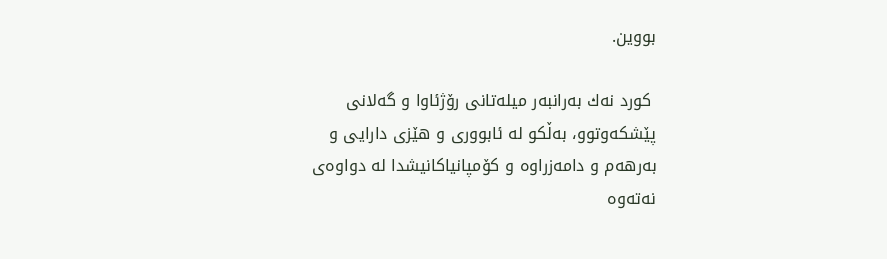بووین.

 كورد نه‌ك به‌رانبه‌ر میله‌تانی رۆژئاوا و گه‌لانی پێشكه‌وتوو، به‌ڵكو له‌ ئابووری و هێزی دارایی و به‌رهه‌م و دامه‌زراوه‌ و كۆمپانیاكانیشدا له‌ دواوه‌ی نه‌ته‌وه‌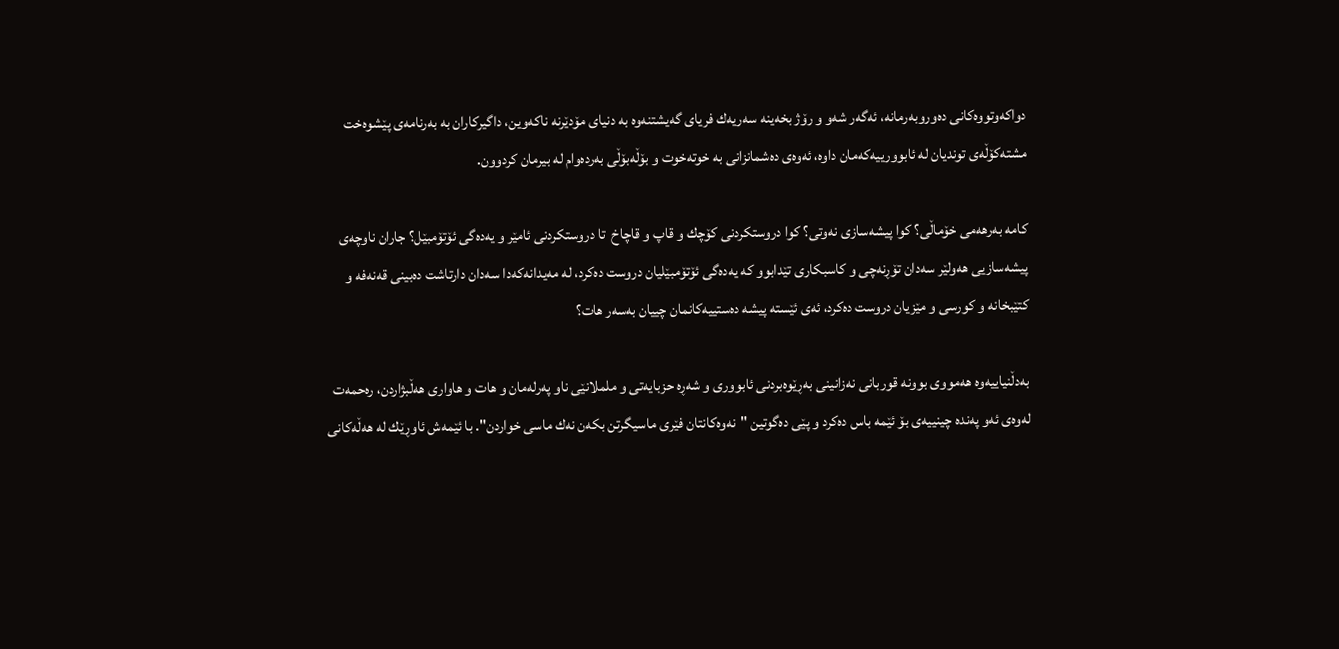دواكه‌وتووه‌كانی ده‌وروبه‌رمانه‌، ئه‌گه‌ر شه‌و و رۆژ بخه‌ینه‌ سه‌ریه‌ك فریای گه‌یشتنه‌وه‌ به‌ دنیای مۆدێرنه‌ ناكه‌وین، داگیركاران به‌ به‌رنامه‌ی پێشوه‌خت مشته‌كۆڵه‌ی توندیان له‌ ئابوورییه‌كه‌مان داوه‌، ئه‌وه‌ی ده‌شمانزانی به‌ خوته‌خوت و بۆڵه‌بۆڵی به‌رده‌وام له‌ بیرمان كردوون.

كامه‌ به‌رهه‌می خۆماڵی؟ كوا پیشه‌سازی نه‌وتی؟ كوا دروستكردنی كۆچك و قاپ و قاچاخ  تا دروستكردنی ئامێر و یه‌ده‌گی ئۆتۆمبێل؟ جاران ناوچه‌ی پیشه‌سازیی هه‌ولێر سه‌دان تۆڕنه‌چی و كاسبكاری تێدابوو كه‌ یه‌ده‌گی ئۆتۆمبێلیان دروست ده‌كرد، له‌ مه‌یدانه‌كه‌دا سه‌دان دارتاشت ده‌بینی قه‌نه‌فه‌ و كتێبخانه‌ و كورسی و مێزیان دروست ده‌كرد، ئه‌ی ئێسته‌ پیشه‌ ده‌ستییه‌كانمان چییان به‌سه‌ر هات؟

به‌دڵنیاییه‌وه‌ هه‌مووی بوونه‌ قوربانی نه‌زانینی به‌ڕێوه‌بردنی ئابووری و شه‌ڕه‌ حزبایه‌تی و ململانێی ناو په‌رله‌مان و هات و هاواری هه‌ڵبژاردن، ره‌حمه‌ت له‌وه‌ی ئه‌و په‌نده‌ چینییه‌ی بۆ ئێمه‌ باس ده‌كرد و پێی ده‌گوتین "نه‌وه‌كانتان فێری ماسیگرتن بكه‌ن نه‌ك ماسی خواردن". با ئێمه‌ش ئاوڕێك له‌ هه‌ڵه‌كانی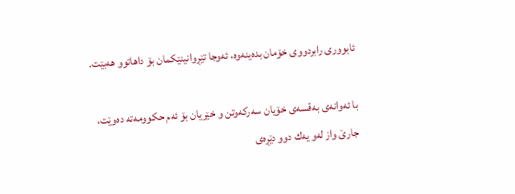ئابووری رابردووی خۆمان بده‌ینه‌وه‌، ئه‌وجا تێڕوانینێكمان بۆ داهاتوو هه‌بێت.

با ئه‌وانه‌ی به‌قسه‌ی خۆیان سه‌ركه‌وتن و خێریان بۆ ئه‌م حكوومه‌ته‌ ده‌وێت، جارێ واز له‌و یه‌ك دوو دێڕه‌ی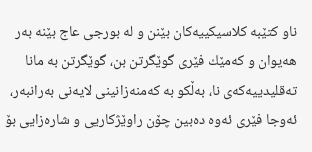ناو كتێبه‌ كلاسیكییه‌كان بێنن و له‌ بورجی عاج بێنه‌ به‌ر هه‌یوان و كه‌مێك فێری گوێگرتن بن، گوێگرتن به‌ مانا ته‌قلیدییه‌كه‌ی نا، به‌ڵكو به‌ كه‌منه‌زانینی لایه‌نی به‌رانبه‌ر، ئه‌وجا فێری ئه‌وه‌ ده‌بین چۆن راوێژكاریی و شاره‌زایی بۆ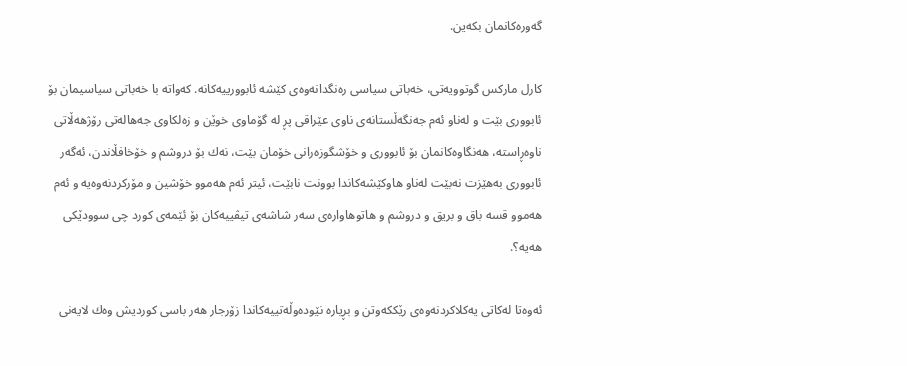گه‌وره‌كانمان بكه‌ین.

كارل ماركس گوتوویه‌تی، خه‌باتی سیاسی ره‌نگدانه‌وه‌ی كێشه‌ ئابوورییه‌كانه‌. كه‌واته‌ با خه‌باتی سیاسیمان بۆ ئابووری بێت و له‌ناو ئه‌م جه‌نگه‌ڵستانه‌ی ناوی عێراقی پڕ له‌ گۆماوی خوێن و زه‌لكاوی جه‌هاله‌تی رۆژهه‌ڵاتی ناوه‌ڕاسته‌، هه‌نگاوه‌كانمان بۆ ئابووری و خۆشگوزه‌رانی خۆمان بێت، نه‌ك بۆ دروشم و خۆخافڵاندن، ئه‌گه‌ر ئابووری به‌هێزت نه‌بێت له‌ناو هاوكێشه‌كاندا بوونت نابێت، ئیتر ئه‌م هه‌موو خۆشین و مۆركردنه‌وه‌یه‌ و ئه‌م هه‌موو قسه‌ باق و بریق و دروشم و هاتوهاواره‌ی سه‌ر شاشه‌ی تیڤییه‌كان بۆ ئێمه‌ی كورد چی سوودێكی هه‌یه‌؟.

ئه‌وه‌تا له‌كاتی یه‌كلاكردنه‌وه‌ی رێككه‌وتن و بڕیاره‌ نێوده‌وڵه‌تییه‌كاندا زۆرجار هه‌ر باسی كوردیش وه‌ك لایه‌نی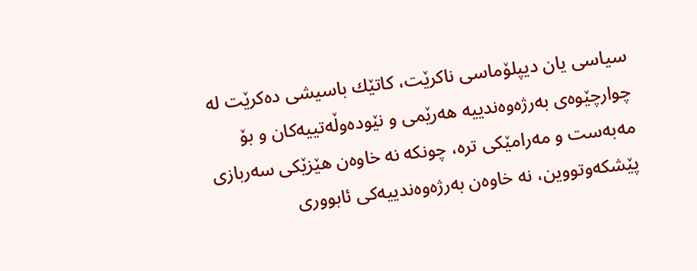سیاسی یان دیپلۆماسی ناكرێت، كاتێك باسیشی ده‌كرێت له‌ چوارچێوه‌ی به‌رژه‌وه‌ندییه‌ هه‌رێمی و نێوده‌وڵه‌تییه‌كان و بۆ مه‌به‌ست و مه‌رامێكی تره‌، چونكه‌ نه‌ خاوه‌ن هێزێكی سه‌ربازی پێشكه‌وتووین، نه‌ خاوه‌ن به‌رژه‌وه‌ندییه‌كی ئابووری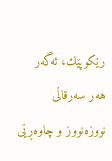رێكوپێك، ئه‌گه‌ر هه‌ر سه‌رقاڵی نووزه‌نووز و چاوه‌ڕێی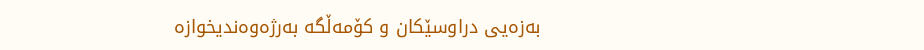به‌زه‌یی دراوسێكان و كۆمه‌ڵگه‌ به‌رژه‌وه‌ندیخوازه‌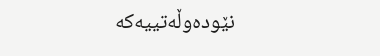نێوده‌وڵه‌تییه‌كه‌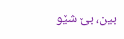بین، بێ شێو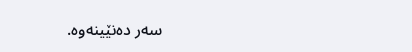سه‌ر ده‌نێینه‌وه‌.